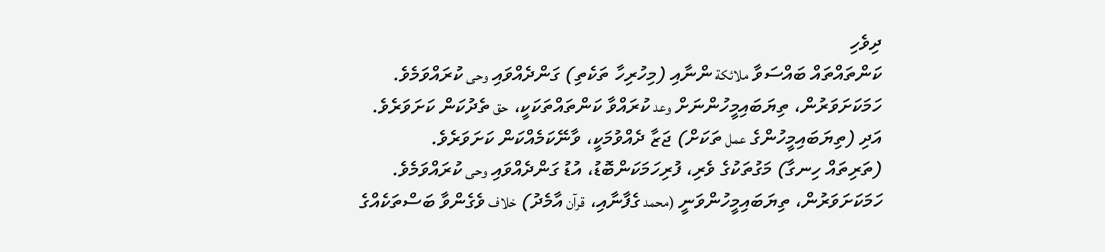ދިވެހި
ކަންތައްތައް ބައްސަވާ ملائكة ންނާއި (މިހުރިހާ ތަކެތި) ގަންދެއްވައި وحى ކުރައްވަމެވެ.
ހަމަކަށަވަރުން، ތިޔަބައިމީހުންނަށް وعد ކުރައްވާ ކަންތައްތަކަކީ، حق ތެދުކަން ކަށަވަރެވެ.
އަދި (ތިޔަބައިމީހުންގެ عمل ތަކަށް) ޖަޒާ ދެއްވުމަކީ، ވާނޭކަމެއްކަން ކަށަވަރެވެ.
(ތަރިތައް ހިނގާ) މަގުތަކުގެ ވެރި، ފުރިހަމަކަންބޮޑު، އުޑު ގަންދެއްވައި وحى ކުރައްވަމެވެ.
ހަމަކަށަވަރުން، ތިޔަބައިމީހުންވަނީ (محمد ގެފާނާއި، قرآن އާމެދު) خلاف ވެގެންވާ ބަސްތަކެއްގެ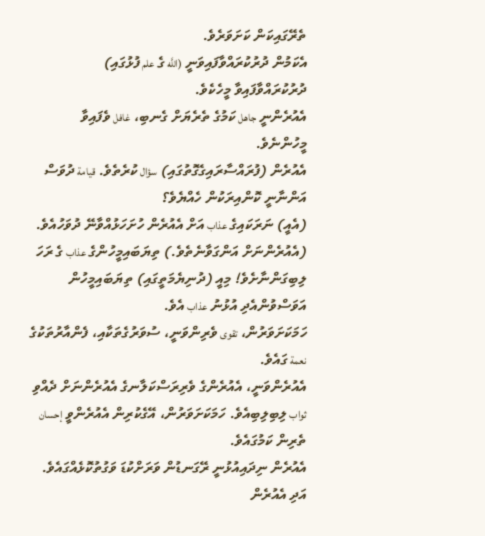ތެރޭގައިކަން ކަށަވަރެވެ.
އެކަމުން ދުރުކުރައްވާފައިވަނީ (اللَّه ގެ علم ފުޅުގައި) ދުރުކުރައްވާފައިވާ މީހެކެވެ.
އެއުރެންނީ جاهل ކަމުގެ ތެރެޔަށް ގެނބި، غافل ވެފައިވާ މީހުންނެވެ.
އެއުރެން (ފުރައްސާރައިގެގޮތުގައި) سؤال ކުރެތެވެ. قيامة ދުވަސް އަންނާނީ ކޮންއިރަކުން ހެއްޔެވެ؟
(އެއީ) ނަރަކައިގެ عذاب އަށް އެއުރެން ހުށަހަޅުއްވާނޭ ދުވަހުއެވެ.
(އެއުރެންނަށް އަންގަވާނެތެވެ.) ތިޔަބައިމީހުންގެ عذاب ގެ ރަހަ ލިބިގަންނާށެވެ! މިއީ (ދުނިޔެމަތީގައި) ތިޔަބައިމީހުން އަވަސްވުންއެދި އުޅުނު عذاب އެވެ.
ހަމަކަށަވަރުން، تقوى ވެރިންވަނީ، ސުވަރުގެތަކާއި، ފެންއާރުތަކުގެ نعمة ގައެވެ.
އެއުރެންވަނީ، އެއުރެންގެ ވެރިރަސްކަލާނގެ އެއުރެންނަށް ދެއްވި ثواب ލިބިލިބިއެވެ. ހަމަކަށަވަރުން، އޭގެކުރިން އެއުރެންވީ إحسان ތެރިން ކަމުގައެވެ.
އެއުރެން ނިދައިއުޅުނީ ރޭގަނޑުން ވަރަށްކުޑަ ވަގުތުކޮޅެއްގައެވެ.
އަދި އެއުރެން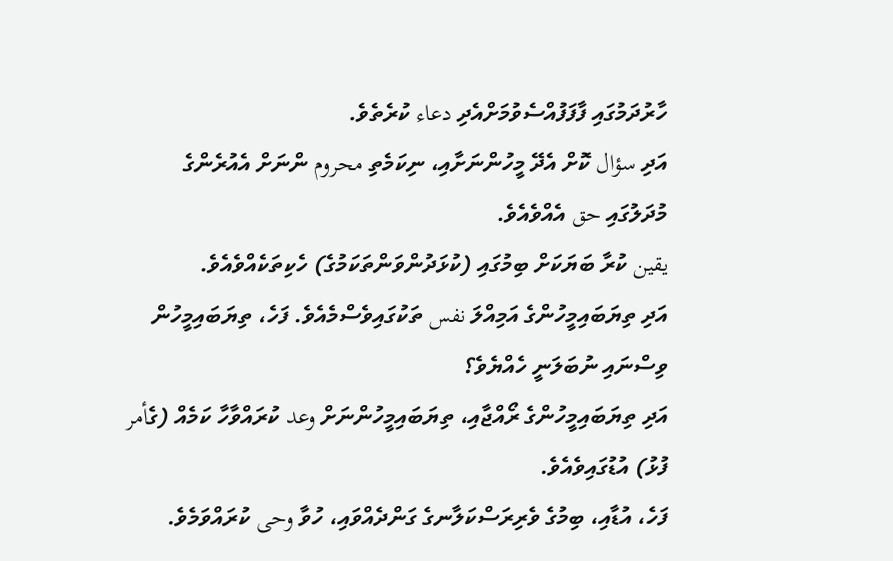ހާރުދަމުގައި ފާފަފުއްސެވުމަށްއެދި دعاء ކުރެތެވެ.
އަދި سؤال ކޮށް އެދޭ މީހުންނަށާއި، ނިކަމެތި محروم ންނަށް އެއުރެންގެ މުދަލުގައި حق އެއްވެއެވެ.
يقين ކުރާ ބަޔަކަށް ބިމުގައި (ކުޅަދުންވަންތަކަމުގެ) ހެކިތަކެއްވެއެވެ.
އަދި ތިޔަބައިމީހުންގެ އަމިއްލަ نفس ތަކުގައިވެސްމެއެވެ. ފަހެ، ތިޔަބައިމީހުން ވިސްނައި ނުބަލަނީ ހެއްޔެވެ؟
އަދި ތިޔަބައިމީހުންގެ ރޯއްޖާއި، ތިޔަބައިމީހުންނަށް وعد ކުރައްވާހާ ކަމެއް (ގެأمر ފުޅު) އުޑުގައިވެއެވެ.
ފަހެ، އުޑާއި، ބިމުގެ ވެރިރަސްކަލާނގެ ގަންދެއްވައި، ހުވާ وحى ކުރައްވަމެވެ.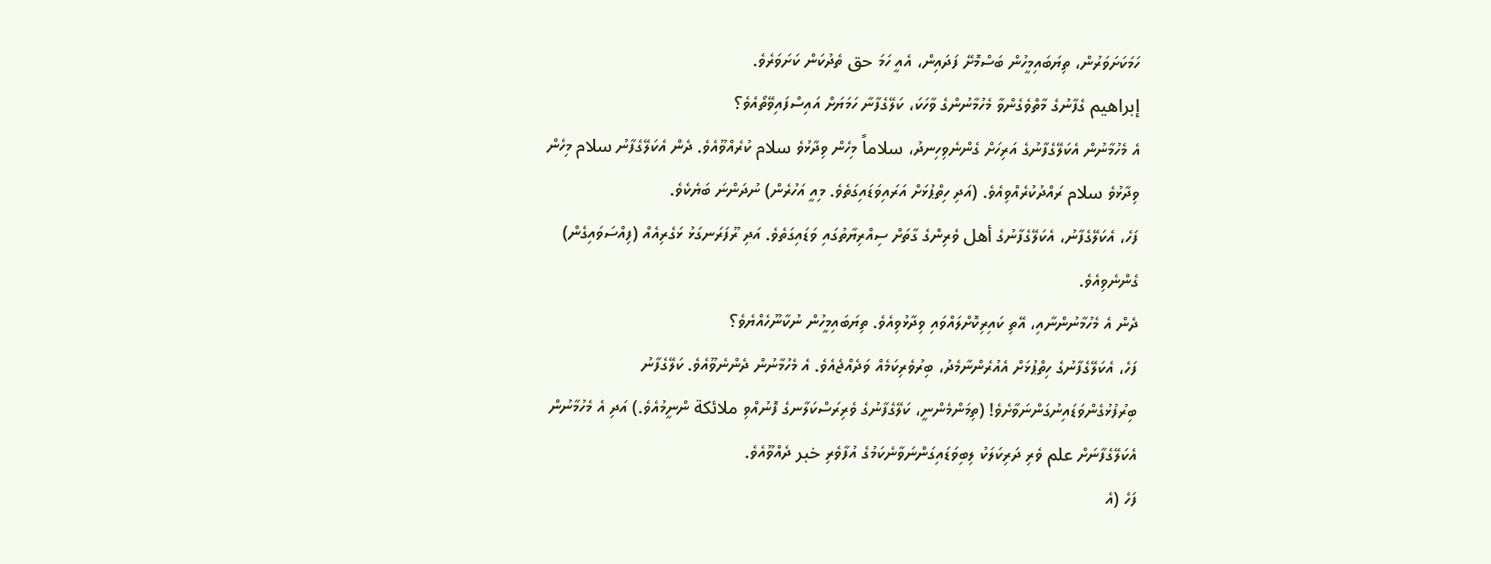ހަމަކަށަވަރުން، ތިޔަބައިމީހުން ބަސްމޮށޭ ފަދައިން، އެއީ ހަމަ حق ތެދުކަން ކަށަވަރެވެ.
إبراهيم ގެފާނުގެ މާތްވެގެންވާ މެހުމާނުންގެ ވާހަކަ، ކަލޭގެފާނާ ހަމަޔަށް އައިސްފައިވޭތޯއެވެ؟
އެ މެހުމާނުން އެކަލޭގެފާނުގެ އަރިހަށް ގެންނެވިހިނދު، سلاماً މިހެން ވިދާޅުވެ سلام ކުރެއްވޫއެވެ. ދެން އެކަލޭގެފާނު سلام މިހެން ވިދާޅުވެ سلام ރައްދުކުރެއްވިއެވެ. (އަދި ހިތްޕުޅަށް އަރައިވަޑައިގަތެވެ. މިއީ އަހުރެން) ނުދަންނަ ބަޔެކެވެ.
ފަހެ، އެކަލޭގެފާނު، އެކަލޭގެފާނުގެ أهل ވެރިންގެ ގާތަށް ސިއްރިޔާތުގައި ވަޑައިގަތެވެ. އަދި ރޫފަރަނގަޅު ޅަގެރިއެއް (ފިއްސަވައިގެން) ގެންނެވިއެވެ.
ދެން އެ މެހުމާނުންނާއި، އޭތި ކައިރިކޮށްލައްވައި ވިދާޅުވިއެވެ. ތިޔަބައިމީހުން ނުކާނޫހެއްޔެވެ؟
ފަހެ، އެކަލޭގެފާނުގެ ހިތްޕުޅަށް އެއުރެންނާމެދު، ބިރުވެރިކަމެއް ވަދެއްޖެއެވެ. އެ މެހުމާނުން ދެންނެވޫއެވެ. ކަލޭގެފާނު ބިރުފުޅުގެންވަޑައިނުގަންނަވާށެވެ! (ތިމަންމެންނީ، ކަލޭގެފާނުގެ ވެރިރަސްކަލާނގެ ފޮނުއްވި ملائكة ންނީމުއެވެ.) އަދި އެ މެހުމާނުން އެކަލޭގެފާނަށް علم ވެރި ދަރިކަލަކު ލިބިވަޑައިގަންނަވާނެކަމުގެ އުފާވެރި خبر ދެއްވޫއެވެ.
ފަހެ (އެ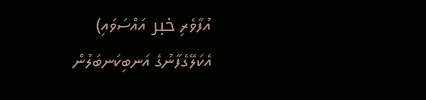އުފާވެރި خبر އައްސަވައި) އެކަލޭގެފާނުގެ އަނބިކަނބަލުން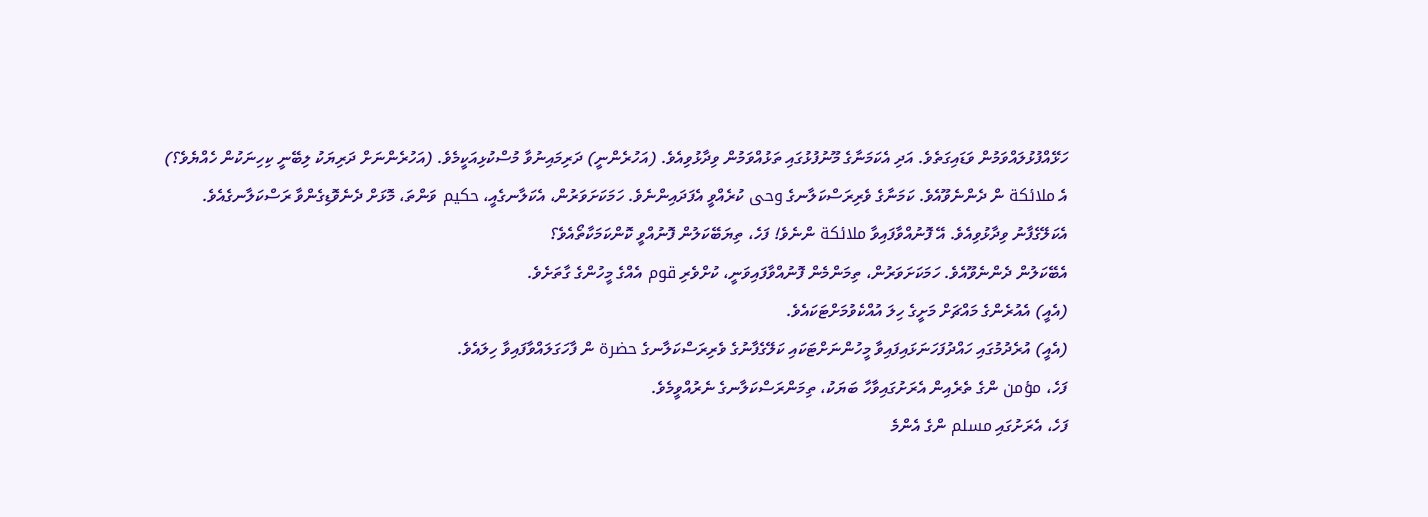ހަޅޭއްފުޅުލައްވަމުން ވަޑައިގަތެވެ. އަދި އެކަމަނާގެ މޫނުފުޅުގައި ތަޅުއްވަމުން ވިދާޅުވިއެވެ. (އަހުރެންނީ) ދަރިމައިނުވާ މުސްކުޅިއަކީމެވެ. (އަހުރެންނަށް ދަރިޔަކު ލިބޭނީ ކިހިނަކުން ހެއްޔެވެ؟)
އެ ملائكة ން ދެންނެވޫއެވެ. ކަމަނާގެ ވެރިރަސްކަލާނގެ وحى ކުރެއްވީ އެފަދައިންނެވެ. ހަމަކަށަވަރުން، އެކަލާނގެއީ، حكيم ވަންތަ، މޮޅަށް ދެނެވޮޑިގެންވާ ރަސްކަލާނގެއެވެ.
އެކަލޭގެފާނު ވިދާޅުވިއެވެ. އޭ ފޮނުއްވާފައިވާ ملائكة ންނެވެ! ފަހެ، ތިޔަބޭކަލުން ފޮނުއްވީ ކޮންކަމަކާތޯއެވެ؟
އެބޭކަލުން ދެންނެވޫއެވެ. ހަމަކަށަވަރުން، ތިމަންމެން ފޮނުއްވާފައިވަނީ، ކުށްވެރި قوم އެއްގެ މީހުންގެ ގާތަށެވެ.
(އެއީ) އެއުރެންގެ މައްޗަށް މަށީގެ ހިލަ އުއްކެވުމަށްޓަކައެވެ.
(އެއީ) އުރެދުމުގައި ހައްދުފަހަނަޅައިފައިވާ މީހުންނަށްޓަކައި ކަލޭގެފާނުގެ ވެރިރަސްކަލާނގެ حضرة ން ފާހަގަލައްވާފައިވާ ހިލައެވެ.
ފަހެ، مؤمن ންގެ ތެރެއިން އެރަށުގައިވާހާ ބަޔަކު، ތިމަންރަސްކަލާނގެ ނެރުއްވީމެވެ.
ފަހެ، އެރަށުގައި مسلم ންގެ އެންމެ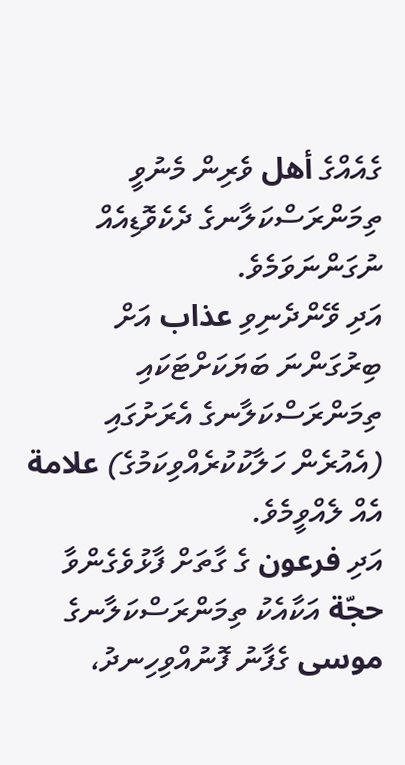ގެއެއްގެ أهل ވެރިން މެނުވީ ތިމަންރަސްކަލާނގެ ދެކެވޮޑިއެއް ނުގަންނަވަމެވެ.
އަދި ވޭންދެނިވި عذاب އަށް ބިރުގަންނަ ބަޔަކަށްޓަކައި ތިމަންރަސްކަލާނގެ އެރަށުގައި (އެއުރެން ހަލާކުކުރެއްވިކަމުގެ) علامة އެއް ލެއްވީމެވެ.
އަދި فرعون ގެ ގާތަށް ފާޅުވެގެންވާ حجّة އަކާއެކު ތިމަންރަސްކަލާނގެ موسى ގެފާނު ފޮނުއްވިހިނދު،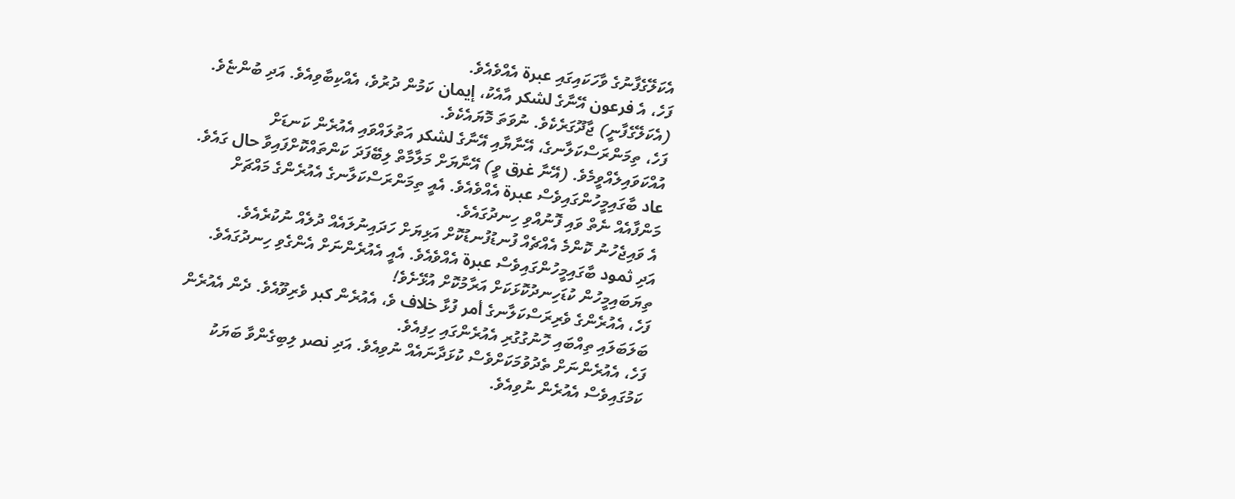އެކަލޭގެފާނުގެ ވާހަކައިގައި عبرة އެއްވެއެވެ.
ފަހެ، އެ فرعون އޭނާގެ لشكر އާއެކު، إيمان ކަމުން ދުރުވެ، އެއްކިބާވިއެވެ. އަދި ބުންޏެވެ. (އެކަލޭގެފާނީ) ޖާދޫގަރެކެވެ. ނުވަތަ މޮޔައެކެވެ.
ފަހެ، ތިމަންރަސްކަލާނގެ، އޭނާޔާއި އޭނާގެ لشكر އަތުލައްވައި އެއުރެން ކަނޑަށް އުއްކަވައިލެއްވީމެވެ. (އޭނާ غرق ވީ) އޭނާޔަށް މަލާމާތް ލިބޭފަދަ ކަންތައްކޮށްފައިވާ حال ގައެވެ.
عاد ބާގައިމީހުންގައިވެސް عبرة އެއްވެއެވެ. އެއީ ތިމަންރަސްކަލާނގެ އެއުރެންގެ މައްޗަށް މަންފާއެއް ނެތް ވައި ފޮނުއްވި ހިނދުގައެވެ.
އެ ވައިޖެހުނު ކޮންމެ އެއްޗެއް ފުނޑުފުނޑުކޮށް އަޅިޔަށް ހަދައިނުލައެއް ދުލެއް ނުކުރެއެވެ.
އަދި ثمود ބާގައިމީހުންގައިވެސް عبرة އެއްވެއެވެ. އެއީ އެއުރެންނަށް އެންގެވި ހިނދުގައެވެ. ތިޔަބައިމީހުން ކުޑަހިނދުކޮޅަކަށް އަރާމުކޮށް އުޅޭށެވެ!
ފަހެ، އެއުރެންގެ ވެރިރަސްކަލާނގެ أمر ފުޅާ خلاف ވެ، އެއުރެން كبر ވެރިވޫއެވެ. ދެން އެއުރެން ބަލަބަލައި ތިއްބައި ހޮނުގުގުރި އެއުރެންގައި ހިފިއެވެ.
ފަހެ، އެއުރެންނަށް ތެދުވުމަކަށްވެސް ކުޅަދާނައެއް ނުވިއެވެ. އަދި نصر ލިބިގެންވާ ބަޔަކު ކަމުގައިވެސް އެއުރެން ނުވިއެވެ.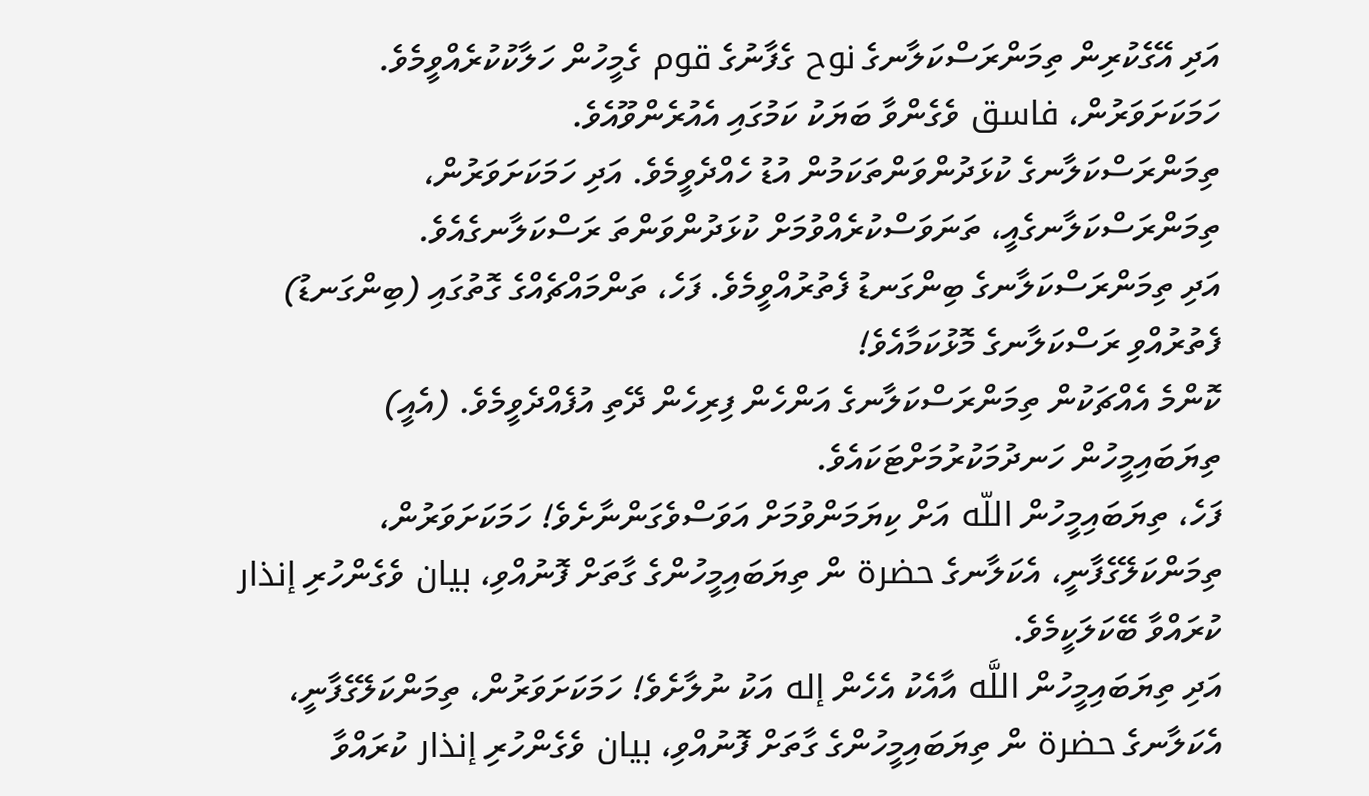އަދި އޭގެކުރިން ތިމަންރަސްކަލާނގެ نوح ގެފާނުގެ قوم ގެމީހުން ހަލާކުކުރެއްވީމެވެ. ހަމަކަށަވަރުން، فاسق ވެގެންވާ ބަޔަކު ކަމުގައި އެއުރެންވޫއެވެ.
ތިމަންރަސްކަލާނގެ ކުޅަދުންވަންތަކަމުން އުޑު ހެއްދެވީމެވެ. އަދި ހަމަކަށަވަރުން، ތިމަންރަސްކަލާނގެއީ، ތަނަވަސްކުރެއްވުމަށް ކުޅަދުންވަންތަ ރަސްކަލާނގެއެވެ.
އަދި ތިމަންރަސްކަލާނގެ ބިންގަނޑު ފެތުރުއްވީމެވެ. ފަހެ، ތަންމައްޗެއްގެ ގޮތުގައި (ބިންގަނޑު) ފެތުރުއްވި ރަސްކަލާނގެ މޮޅުކަމާއެވެ!
ކޮންމެ އެއްޗަކުން ތިމަންރަސްކަލާނގެ އަންހެން ފިރިހެން ދޭތި އުފެއްދެވީމެވެ. (އެއީ) ތިޔަބައިމީހުން ހަނދުމަކުރުމަށްޓަކައެވެ.
ފަހެ، ތިޔަބައިމީހުން اللّه އަށް ކިޔަމަންވުމަށް އަވަސްވެގަންނާށެވެ! ހަމަކަށަވަރުން، ތިމަންކަލޭގެފާނީ، އެކަލާނގެ حضرة ން ތިޔަބައިމީހުންގެ ގާތަށް ފޮނުއްވި، بيان ވެގެންހުރި إنذار ކުރައްވާ ބޭކަލަކީމެވެ.
އަދި ތިޔަބައިމީހުން اللَّه އާއެކު އެހެން إله އަކު ނުލާށެވެ! ހަމަކަށަވަރުން، ތިމަންކަލޭގެފާނީ، އެކަލާނގެ حضرة ން ތިޔަބައިމީހުންގެ ގާތަށް ފޮނުއްވި، بيان ވެގެންހުރި إنذار ކުރައްވާ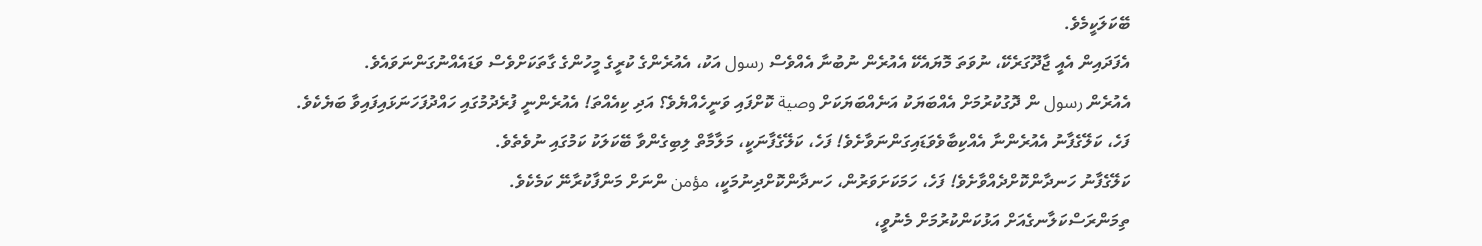ބޭކަލަކީމެވެ.
އެފަދައިން އެއީ ޖާދޫގަރެކޭ، ނުވަތަ މޮޔައެކޭ އެއުރެން ނުބުނާ އެއްވެސް رسول އަކު، އެއުރެންގެ ކުރީގެ މީހުންގެ ގާތަކަށްވެސް ވަޑައެއްނުގަންނަވައެވެ.
އެއުރެން رسول ން ދޮގުކުރުމަށް އެއްބަޔަކު އަނެއްބަޔަކަށް وصية ކޮށްފައި ވަނީހެއްޔެވެ؟ އަދި ކިއެއްތަ! އެއުރެންނީ ފުރެދުމުގައި ހައްދުފަހަނަޅައިފައިވާ ބަޔެކެވެ.
ފަހެ، ކަލޭގެފާނު އެއުރެންނާ އެއްކިބާވެވަޑައިގަންނަވާށެވެ! ފަހެ، ކަލޭގެފާނަކީ، މަލާމާތް ލިބިގެންވާ ބޭކަލަކު ކަމުގައި ނުވެތެވެ.
ކަލޭގެފާނު ހަނދާންކޮށްދެއްވާށެވެ! ފަހެ، ހަމަކަށަވަރުން، ހަނދާންކޮށްދިނުމަކީ، مؤمن ންނަށް މަންފާކުރާނޭ ކަމެކެވެ.
ތިމަންރަސްކަލާނގެއަށް އަޅުކަންކުރުމަށް މެނުވީ،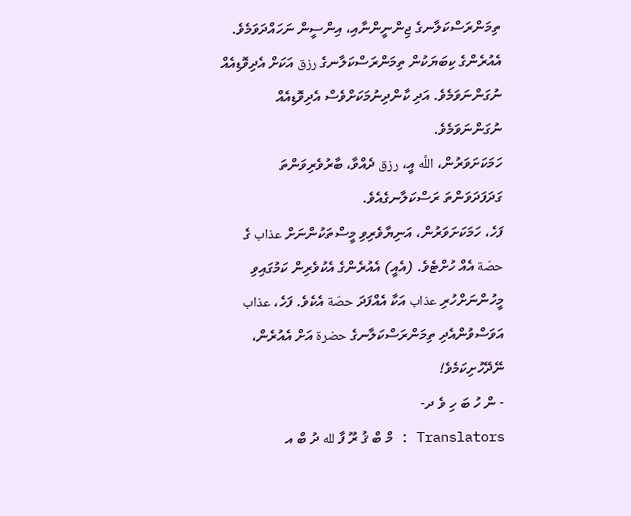ތިމަންރަސްކަލާނގެ ޖިންނީންނާއި، އިންސީން ނަހައްދަވަމެވެ.
އެއުރެންގެ ކިބަޔަކުން ތިމަންރަސްކަލާނގެ رزق އަކަށް އެދިވޮޑިއެއް ނުގަންނަވަމެވެ. އަދި ކާންދިނުމަކަށްވެސް އެދިވޮޑިއެއް ނުގަންނަވަމެވެ.
ހަމަކަށަވަރުން، اللَّه އީ، رزق ދެއްވާ، ބާރުވެރިވަންތަ ގަދަފަދަވަންތަ ރަސްކަލާނގެއެވެ.
ފަހެ، ހަމަކަށަވަރުން، އަނިޔާވެރިވި މީސްތަކުންނަށް عذاب ގެ حصّة އެއް ހުށްޓެވެ. (އެއީ) އެއުރެންގެ އެކުވެރިން ކަމުގައިވި މީހުންނަށްހުރި عذاب އަކާ އެއްފަދަ حصّة އެކެވެ. ފަހެ، عذاب އަވަސްވުންއެދި ތިމަންރަސްކަލާނގެ حضرة އަށް އެއުރެން، ނޭދޭހުށިކަމެވެ!
- ން ހު ބަ ހި ވެ ދ-
Translators : މް ބް ޤު ރޫ ފާ لله ދު ބް އ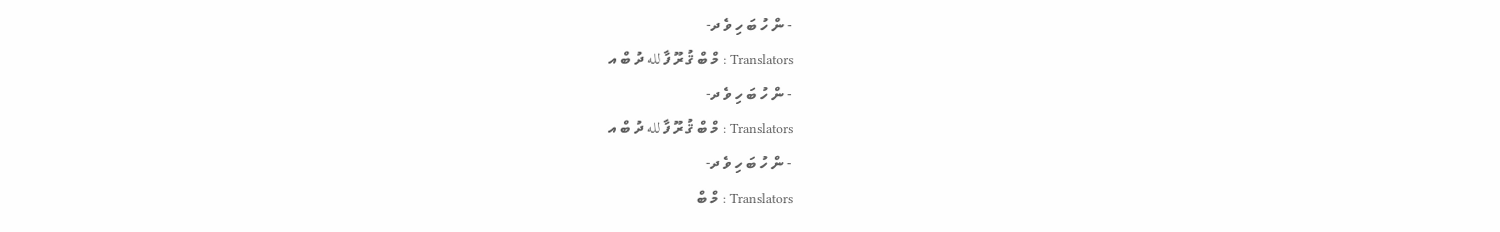- ން ހު ބަ ހި ވެ ދ-
Translators : މް ބް ޤު ރޫ ފާ لله ދު ބް އ
- ން ހު ބަ ހި ވެ ދ-
Translators : މް ބް ޤު ރޫ ފާ لله ދު ބް އ
- ން ހު ބަ ހި ވެ ދ-
Translators : މް ބް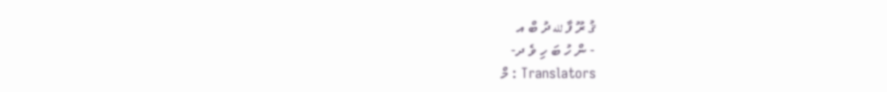ޤު ރޫ ފާ لله ދު ބް އ
- ން ހު ބަ ހި ވެ ދ-
Translators : މް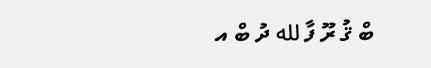ބް ޤު ރޫ ފާ لله ދު ބް އ